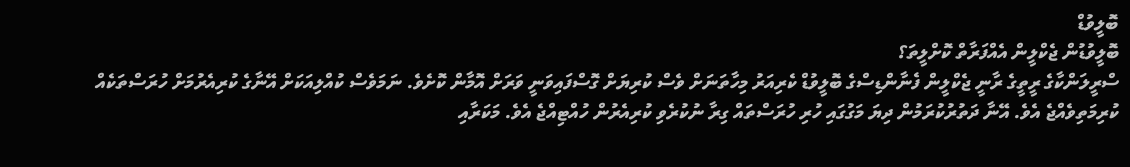ބޮލީވުޑް
ބޮލީވުޑުން ޖެކްލީން އެއްފަރާތް ކޮށްލީތަ؟
ސްރީލަންކާގެ ރީތީގެ ރާނީ ޖެކްލީން ފެނާންޑިސްގެ ބޮލީވުޑް ކެރިއަރު މިހާތަނަށް ވެސް ކުރިޔަށް ގޮސްފައިވަނީ ވަރަށް އޮމާން ކޮށެވެ. ނަމަވެސް ކުއްލިއަކަށް އޭނާގެ ކުރިއެރުމަށް ހުރަސްތަކެއް ކުރިމަތިވެއްޖެ އެވެ. އޭނާ ދަތުރުކުރަމުން ދިޔަ މަގުގައި ހުރި ހުރަސްތައް ގިރާ ނުކުރެވި ކުރިއެރުން ހުއްޓިއްޖެ އެވެ. މަކަރާއި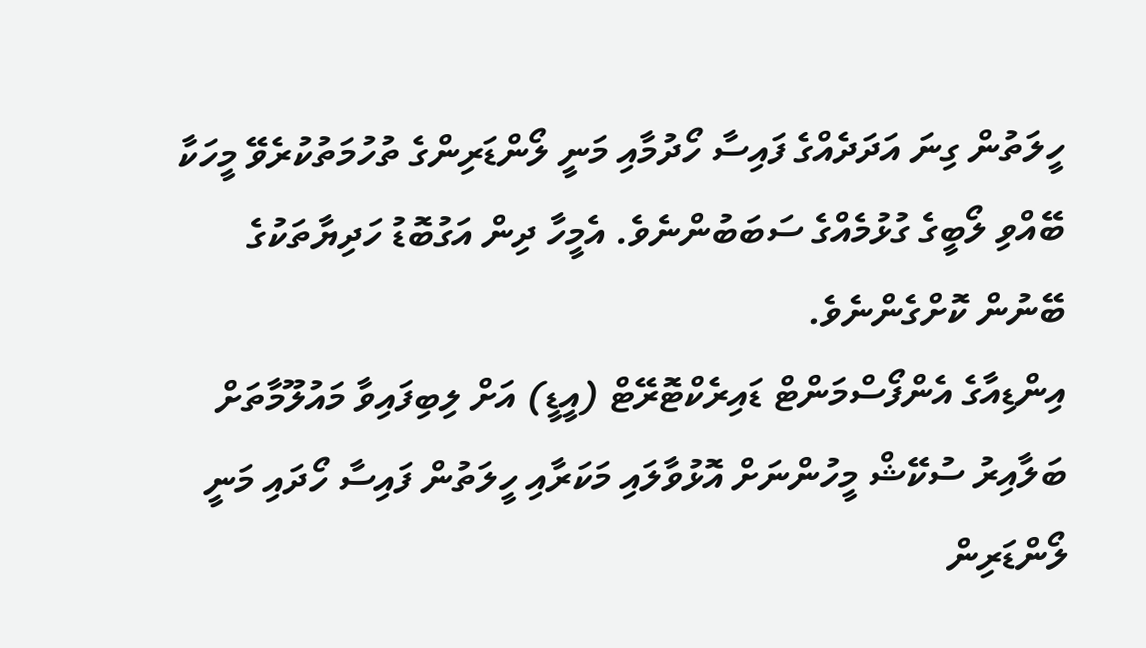ހީލަތުން ގިނަ އަދަދެއްގެ ފައިސާ ހޯދުމާއި މަނީ ލޯންޑަރިންގެ ތުހުމަތުކުރެވޭ މީހަކާ ބޭއްވި ލޯބީގެ ގުޅުމެއްގެ ސަބަބުންނެވެ. އެމީހާ ދިން އަގުބޮޑު ހަދިޔާތަކުގެ ބޭނުން ކޮށްގެންނެވެ.
އިންޑިއާގެ އެންފޯސްމަންޓް ޑައިރެކްޓޮރޭޓް (އީޑީ) އަށް ލިބިފައިވާ މައުލޫމާތަށް ބަލާއިރު ސުކޭޝް މީހުންނަށް އޮޅުވާލައި މަކަރާއި ހީލަތުން ފައިސާ ހޯދައި މަނީ ލޯންޑަރިން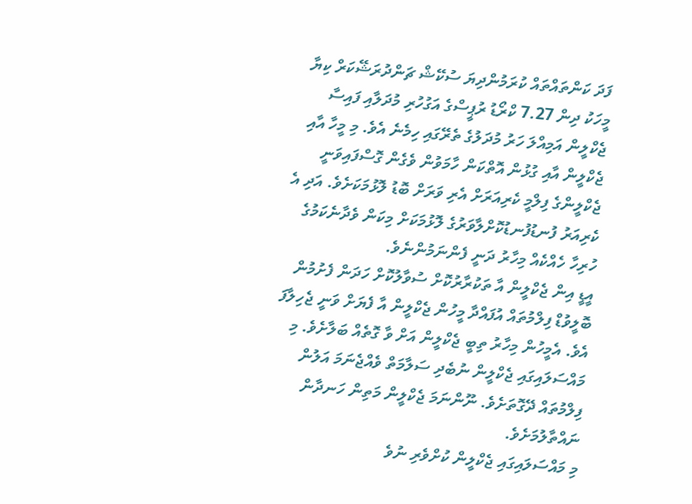ފަދަ ކަންތައްތައް ކުރަމުންދިޔަ ސުކޭޝް ޗަންދުރަޝޭކަރް ކިޔާ މީހަކު ދިން 7.27 ކްރޯޑު ރުޕީސްގެ އަގުހުރި މުދަލާއި ފައިސާ ޖެކްލީން އަމިއްލަ ހަރު މުދަލުގެ ތެރޭގައި ހިމެނެ އެވެ. މި މީހާ އާއި ޖެކްލީން އާއި ގުޅުން އޮތްކަން ހާމަވުން ވެގެން ގޮސްފައިވަނީ ޖެކްލީންގެ ފިލްމީ ކެރިއަރަށް އެރި ވަރަށް ބޮޑު ލޮޅުމަކަށެވެ. އަދި އެ ކެރިއަރު ފުނޑުފުނޑުކޮށްލާވަރުގެ ލޮޅުމަކަށް މިކަން ވެދާނެކަމުގެ ހުރިހާ ހެއްކެއް މިހާރު ދަނީ ފެންނަމުންނެވެ.
އީޑީ އިން ޖެކްލީން އާ ތަކުރާރުކޮށް ސުވާލުކޮށް ހަދަން ފެށުމުން ބޮލީވުޑް ފިލްމުތައް އުފައްދާ މީހުން ޖެކްލީން އާ ފެޔަށް ވަނީ ޖެހިލާފަ އެވެ. އެމީހުން މިހާރު ތިބީ ޖެކްލީން އަށް ވާ ގޮތެއް ބަލާށެވެ. މި މައްސަލައިގައި ޖެކްލީން ނުބެދި ސަލާމަތް ވެއްޖެނަމަ އަލުން ފިލްމުތައް ދޭގޮތަށެވެ. ނޫންނަމަ ޖެކްލީން މަތިން ހަނދާން ނައްތާލުމަށެވެ.
މި މައްސަލައިގައި ޖެކްލީން ކުށްވެރި ނުވެ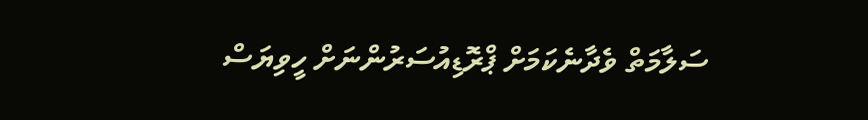ސަލާމަތް ވެދާނެކަމަށް ޕްރޮޑިއުސަރުންނަށް ހީވިޔަސް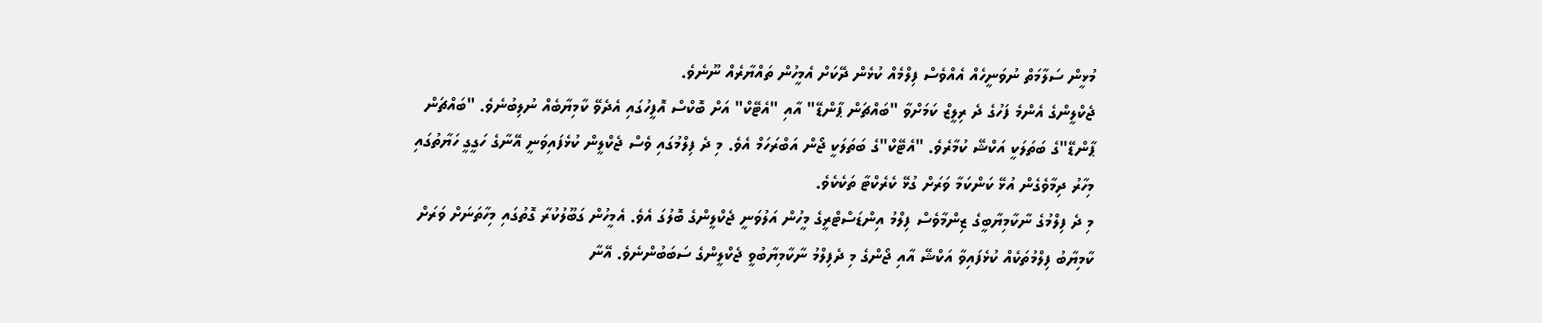މުޅީން ސަލާމަތް ނުވަނީހެއް އެއްވެސް ފިލްމެއް ކުޅެން ދޭކަށް އެމީހުން ތައްޔާރެއް ނޫނެވެ.
ޖެކްލީންގެ އެންމެ ފަހުގެ ދެ ރިލީޒް ކަމަށްވާ "ބައްޗަން ޕާންޑޭ" އާއި "އެޓޭކް" އަށް ބޮކްސް އޮފީހުގައި އެދެވޭ ކާމިޔާބެއް ނުލިބުނެވެ. "ބައްޗަން ޕާންޑޭ"ގެ ބަތަލަކީ އަކްޝޭ ކުމާރެވެ. "އެޓޭކް"ގެ ބަތަލަކީ ޖޯން އަބްރަހަމް އެވެ. މި ދެ ފިލްމުގައި ވެސް ޖެކްލީން ކުޅެފައިވަނީ އޭނާގެ ހަގީގީ ހަޔާތުގައި މިހާރު ދިމާވެގެން އުޅޭ ކަންކަމާ ވަރަށް ގުޅޭ ކެރެކްޓާ ތަކެކެވެ.
މި ދެ ފިލްމުގެ ނާކާމިޔާބީގެ ޒިންމާވެސް ފިލްމު އިންޑަސްޓްރީގެ މީހުން އަލުވަނީ ޖެކްލީންގެ ބޮލުގަ އެވެ. އެމީހުން ގަބޫލުކުރާ ގޮތުގައި މިހާތަނަށް ވަރަށް ކާމިޔާބު ފިލްމުތަކެއް ކުޅެފައިވާ އަކްޝޭ އާއި ޖޯންގެ މި ދެފިލްމު ނާކާމިޔާބުވީ ޖެކްލީންގެ ސަބަބުންނެވެ. އޭނާ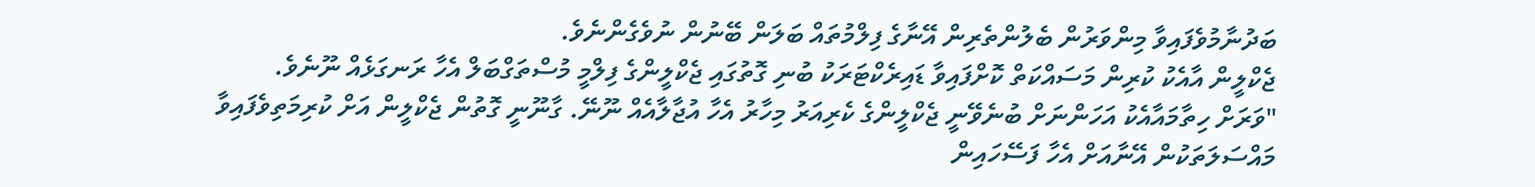ބަދުނާމުވެފައިވާ މިންވަރުން ބެލުންތެރިން އޭނާގެ ފިލްމުތައް ބަލަން ބޭނުން ނުވެގެންނެވެ.
ޖެކްލީން އާއެކު ކުރިން މަސައްކަތް ކޮށްފައިވާ ޑައިރެކްޓަރަކު ބުނި ގޮތުގައި ޖެކްލީންގެ ފިލްމީ މުސްތަގްބަލް އެހާ ރަނގަޅެއް ނޫނެވެ.
"ވަރަށް ހިތާމައާއެކު އަހަންނަށް ބުނެވޭނީ ޖެކްލީންގެ ކެރިއަރު މިހާރު އެހާ އުޖާލާއެއް ނޫނޭ. ގާނޫނީ ގޮތުން ޖެކްލީން އަށް ކުރިމަތިވެފައިވާ މައްސަލަތަކުން އޭނާއަށް އެހާ ފަސޭހައިން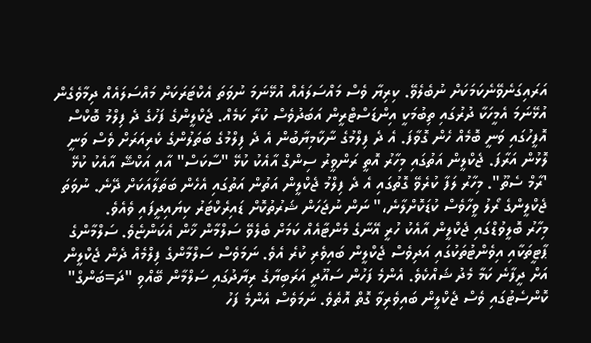އަރައިގަނެވޭނެކަމަކަށް ނުބެލެވޭ. ކިރިޔާ ވެސް މައްސަލައެއް އުޅޭނަމަ ނުވަތަ އެކްޓަރަކަށް މައްސަލައެއް ދިމާވެގެން އުޅޭނަމަ އެމީހަކާ ދުރުގައި ތިބުމަކީ އިންޑަސްޓްރީން އަބަދުވެސް ކުރާ ކަމެއް. ޖެކްލީންގެ ފަހުގެ ދެ ފިލްމު ބޮކްސް އޮފީހުގައި ވަނީ ބޮމެއް ހެން ގޮވާފަ. އެ ދެ ފިލްމުގެ ނާކާމިޔާބުން އެ ދެ ފިލްމުގެ ބަތަލުންގެ ކެރިއަރަށް ވެސް ވަނީ ލޮޅުން އަރާފަ. ޖެކްލީން އަތުގައި މިހާރު އޮތީ ރަންވީރު ސިންގް އާއެކު ކުޅޭ "ސާކަސް" އާއި އަކްޝޭ އާއެކު ކުޅޭ 'ރާމް ސެތޫ". މިހާރު ލަފާ ކުރެވޭ ގޮތުގައި އެ ދެ ފިލްމު ޖެކްލީން އަތުން އަތުގައި އެހެން ބަތަލާއަކަށް ދޭނެ. ނުވަތަ ޖެކްލީންގެ ރޯލު ވީހާވެސް ކުޑަކޮށްލާނެ،" ނަން ނުޖަހަން ޝަރުތުކޮށް ޑައިރެކްޓަރު ކިޔައިދީފައި ވެއެވެ.
މިހާރު ބޮލީވުޑްގައި ޖެކްލީން އާއެކު ހުރީ އޭނާގެ މެންޓާއެއް ކަމަށް ބެލެވޭ ސަލްމާން ޚާން އެކަންޏެވެ. ސަލްމާންގެ ޕާޓީތަކާއި އިވެންޓުތަކުގައި އަދިވެސް ޖެކްލީން ބައިވެރި ކުރެ އެވެ. ނަމަވެސް ސަލްމާންގެ ފިލްމެއް ދެން ޖެކްލީން އަށް ދީފާނެ ކަމާ މެދު ޝައްކެވެ. އެންމެ ފަހުން ސައޫދީ އަރަބިޔާގެ ރިޔާދުގައި ސަލްމާން ބޭއްވި "ދަ=ބަންގް" ކޮންސެޓުގައި ވެސް ޖެކްލީން ބައިވެރިވާ ގޮތް އޮތެވެ. ނަމަވެސް އެންމެ ފަހު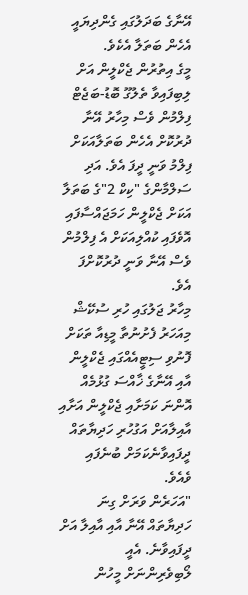އޭނާގެ ބަދަލުގައި ގެންދިޔައީ އެހެން ބަތަލާ އެކެވެ.
މީގެ އިތުރުން ޖެކްލީން އަށް ލިބިފައިވާ ތެލުގޫ ބޮޑު-ބަޖެޓް ފިލްމުން ވެސް މިހާރު އޭނާ ދުރުކޮށް އެހެން ބަތަލާއަކަށް ފިލްމު ވަނީ ދީފަ އެވެ. އަދި ސަލްމާންގެ "ކިކް 2"ގެ ބަތަލާ އަކަށް ޖެކްލީން ހަމަޖައްސާފައި އޮވެފައި ކުއްލިއަކަށް އެ ފިލްމުން ވެސް އޭނާ ވަނީ ދުރުކޮށްފަ އެވެ.
މިހާރު ޖަލުގައި ހުރި ސުކޭޝް މިއަހަރު ފެށުނުތާ މީޑިއާ ތަކަށް ފޮނުވި ސިޓީއެއްގައި ޖެކްލީން އާއި އޭނާގެ ޚާއްސަ ގުޅުމެއް އޮންނަ ކަމަށާއި ޖެކްލީން އަށާއި އާއިލާއަށް އަގުހުރި ހަދިޔާތައް ދީފައިވާނެކަމަށް ބުނެފައި ވެއެވެ.
"އަހަރެން ވަރަށް ގިނަ ހަދިޔާތައް އޭނާ އާއި އާއިލާ އަށް ދީފައިވާނެ. އެއީ ލޯބިވެރިންނަށް މީހުން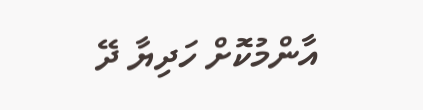އާންމުކޮށް ހަދިޔާ ދޭ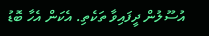އުސޫލުން ދީފައިވާ ތަކެތި. އެކަން އެހާ ބޮޑު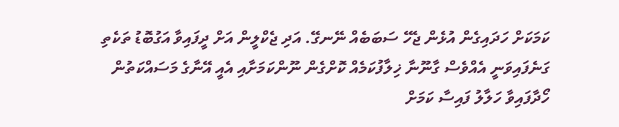ކަމަކަށް ހަދައިގެން އުޅެން ޖެހޭ ސަބަބެއް ނޭނގޭ. އަދި ޖެކްލީން އަށް ދީފައިވާ އަގުބޮޑު ތަކެތި ގަނެފައިވަނީ އެއްވެސް ގާނޫނާ ޚިލާފުކަމެއް ކޮށްގެން ނޫންކަމަށާއި އެއީ އޭނާގެ މަސައްކަތުން ހޯދާފައިވާ ހަލާލު ފައިސާ ކަމަށް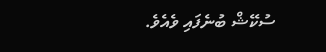ސުކޭޝް ބުނެފައި ވެއެވެ.